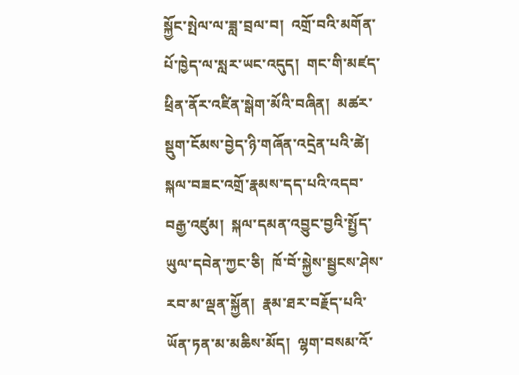སྐྱོང་སྤེལ་ལ་ཟླ་བྲལ་བ།  འགྲོ་བའི་མགོན་པོ་ཁྱེད་ལ་སླར་ཡང་འདུད།  གང་གི་མཛད་ཕྲིན་ནོར་འཛིན་སྒེག་མོའི་བཞིན།  མཚར་སྡུག་ངོམས་བྱེད་ཉི་གཞོན་འདྲེན་པའི་ཚེ།  སྐལ་བཟང་འགྲོ་རྣམས་དད་པའི་འདབ་བརྒྱ་འཛུམ།  སྐལ་དམན་འབྱུང་བྱའི་སྤྱོད་ཡུལ་དབེན་ཀྱང་ཅི།  ཁོ་བོ་སྐྱེས་སྦྱངས་ཤེས་རབ་མ་ལྡན་སྐྱོན།  རྣམ་ཐར་བརྗོད་པའི་ཡོན་ཏན་མ་མཆིས་མོད།  ལྷག་བསམ་འོ་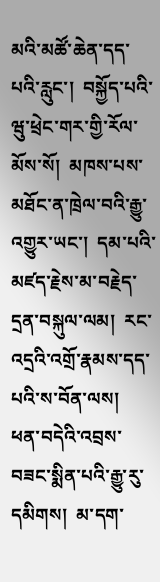མའི་མཚོ་ཆེན་དད་པའི་རླུང་།  བསྐྱོད་པའི་ཝུ་ཕྲེང་གར་གྱི་རོལ་མོས་སོ།  མཁས་པས་མཐོང་ན་ཁྲེལ་བའི་རྒྱུ་འགྱུར་ཡང་།  དམ་པའི་མཛད་རྗེས་མ་བརྗེད་དྲན་བསྐུལ་ལམ།  རང་འདྲའི་འགྲོ་རྣམས་དད་པའི་ས་བོན་ལས།  ཕན་བདེའི་འབྲས་བཟང་སྨིན་པའི་རྒྱུ་རུ་དམིགས།  མ་དག་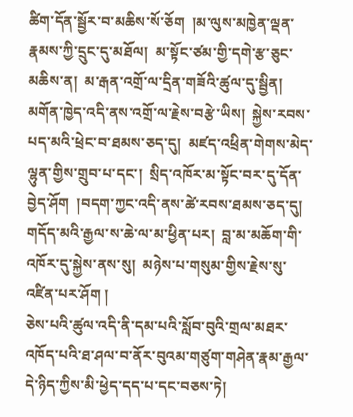ཚིག་དོན་སྦྱོར་བ་མཆིས་སོ་ཅོག  །མ་ལུས་མཁྱེན་ལྡན་རྣམས་ཀྱི་དྲུང་དུ་མཐོལ།  མ་སྟོང་ཙམ་གྱི་དགེ་རྩ་ཅུང་མཆིས་ན།  མ་རྒན་འགྲོ་ལ་དྲིན་གཟོའི་ཚུལ་དུ་སྦྱིན།  མགོན་ཁྱེད་འདི་ནས་འགྲོ་ལ་རྗེས་བརྩེ་ཡིས།  སྐྱེས་རབས་པད་མའི་ཕྲེང་བ་ཐམས་ཅད་དུ།  མཛད་འཕྲིན་གེགས་མེད་ལྷུན་གྱིས་གྲུབ་པ་དང་།  སྲིད་འཁོར་མ་སྟོང་བར་དུ་དོན་བྱེད་ཤོག  །བདག་ཀྱང་འདི་ནས་ཚེ་རབས་ཐམས་ཅད་དུ།  གདོད་མའི་རྒྱལ་ས་ཆེ་ལ་མ་ཕྱིན་པར།  བླ་མ་མཆོག་གི་འཁོར་དུ་སྐྱེས་ནས་སུ།  མཉེས་པ་གསུམ་གྱིས་རྗེས་སུ་འཛིན་པར་ཤོག །
ཅེས་པའི་ཚུལ་འདི་ནི་དམ་པའི་སློབ་བུའི་གྲལ་མཐར་འཁོད་པའི་ཐ་ཤལ་བ་ནོར་བུའམ་གཙུག་གཤེན་རྣམ་རྒྱལ་དེ་ཉིད་ཀྱིས་མི་ཕྱེད་དད་པ་དང་བཅས་ཏེ།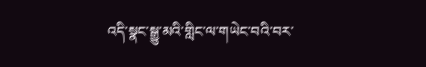འདི་སྣང་སྒྱུ་མའི་གླིང་ལ་གཡེང་བའི་བར་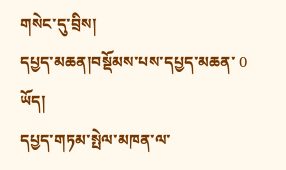གསེང་དུ་བྲིས།
དཔྱད་མཆན།བསྡོམས་པས་དཔྱད་མཆན་ 0 ཡོད།
དཔྱད་གཏམ་སྤེལ་མཁན་ལ་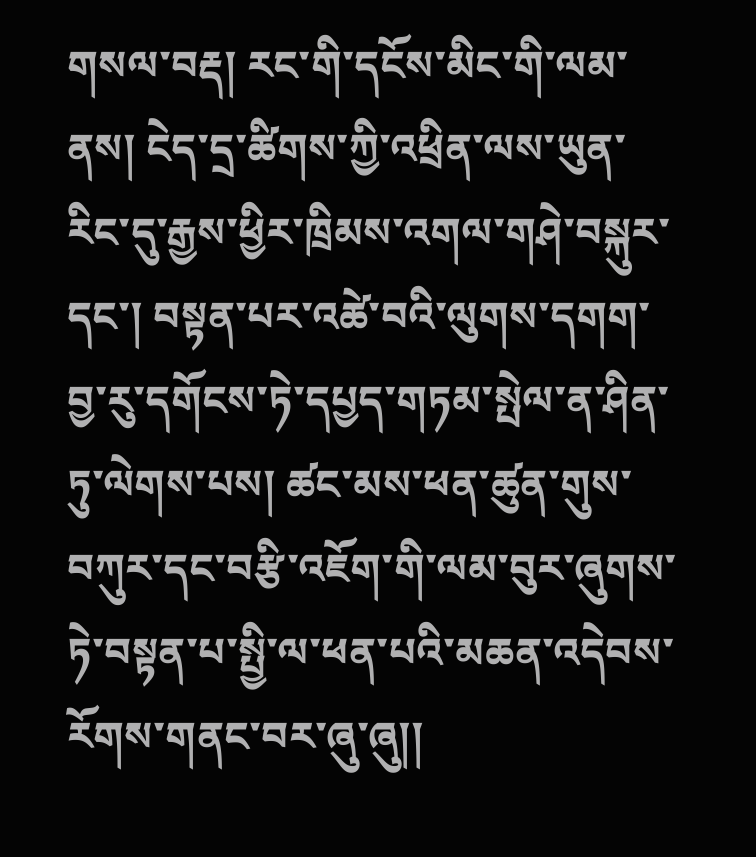གསལ་བརྡ། རང་གི་དངོས་མིང་གི་ལམ་ནས། ངེད་དྲ་ཚིགས་ཀྱི་འཕྲིན་ལས་ཡུན་རིང་དུ་རྒྱས་ཕྱིར་ཁྲིམས་འགལ་གཤེ་བསྐུར་དང་། བསྟན་པར་འཚེ་བའི་ལུགས་དགག་བྱ་རུ་དགོངས་ཏེ་དཔྱད་གཏམ་སྤེལ་ན་ཤིན་ཏུ་ལེགས་པས། ཚང་མས་ཕན་ཚུན་གུས་བཀུར་དང་བརྩི་འཇོག་གི་ལམ་བུར་ཞུགས་ཏེ་བསྟན་པ་སྤྱི་ལ་ཕན་པའི་མཆན་འདེབས་རོགས་གནང་བར་ཞུ་ཞུ།།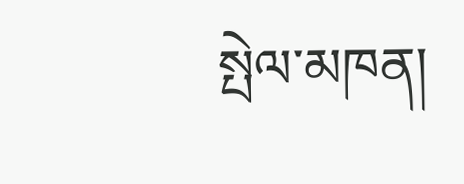སྤེལ་མཁན།